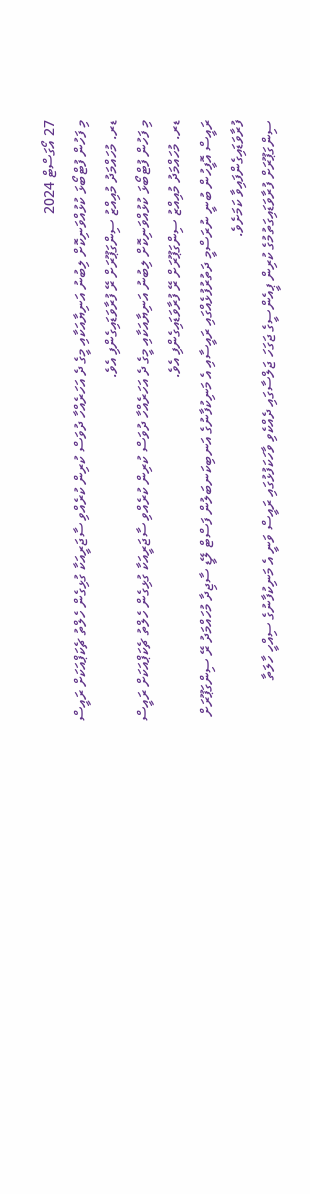27 އޯގަސްޓް 2024
މި ފަހުން ފުޓްބޯޅަ ކުޅުއްވަނިކޮށް ލިބުނު އަނިޔާއަކާއި މީގެ ދެ އަހަރެއްހާ ދުވަސް ކުރިން ކުރެއްވި ސާޖަރީއަކާ ގުޅިގެން ހެލްތު ޗެކަޕްއަކަށް ރައީސް ޑރ. މުހައްމަދު މުއިއްޒު ސިންގަޕޫރަށް ރޭ ފުރާވަޑައިގެންފި އެވެ.
މި ފަހުން ފުޓްބޯޅަ ކުޅުއްވަނިކޮށް ލިބުނު އަނިޔާއަކާއި މީގެ ދެ އަހަރެއްހާ ދުވަސް ކުރިން ކުރެއްވި ސާޖަރީއަކާ ގުޅިގެން ހެލްތު ޗެކަޕްއަކަށް ރައީސް ޑރ. މުހައްމަދު މުއިއްޒު ސިންގަޕޫރަށް ރޭ ފުރާވަޑައިގެންފި އެވެ.
ރައީސް އޮފީހުން ބުނީ ނުރަސްމީ ދަތުރުފުޅެއްގައި ރައީސާއި އެ މަނިކުފާނުގެ އަނބިކަނބަލުން ފަސްޓް ލޭޑީ ސާޖިދާ މުހައްމަދު ރޭ ސިންގަޕޫރަށް ފުރާވަޑައިގެންފައިވާ ކަމަށެވެ.
ސިންގަޕޫރަށް ފުރާވަޑައިގަތުމުގެ ކުރިން ޕީއެންސީގެ ޖަގަހަ ޖަލްސާގައި ދެއްކެވި ވާހަކަފުޅުގައި ރައީސް ވަނީ އެ މަނިކުފާނުގެ ސިއްހީ ހާލަތާ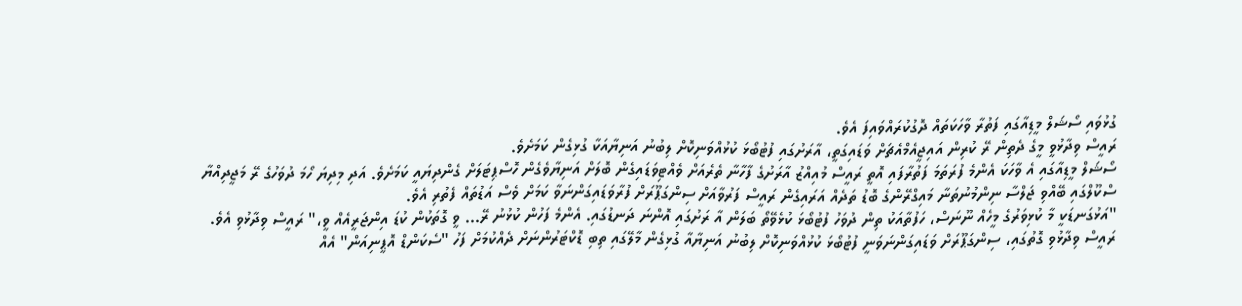ގުޅުވައި ސޯޝަލް މީޑިއާގައި ފަތުރާ ވާހަކަތައް ދޮގުކުރައްވައިފަ އެވެ.
ރައީސް ވިދާޅުވީ މީގެ ދެތިން ރޭ ކުރިން އައިޖީއެމްއެޗަށް ވަޑައިގަތީ، އާރަށުގައި ފުޓުބޯޅަ ކުޅުއްވަނިކޮށް ލިބުނު އަނިޔާއަކާ ގުޅިގެން ކަމަށެވެ.
ސޯޝަލް މީޑިއާގައި އެ ވާހަކަ އެންމެ ފުރަތަމަ ފަތުރާފައި އޮތީ ރައީސް މުއިއްޒު އާރަށުގެ ފާހާނާ ތެރެއަށް ވެއްޓިވަޑައިގެން ބޮލަށް އަނިޔާވެގެން ހޮސްޕިޓަލަށް ގެންދިޔައީ ކަމަށެވެ. އަދި މިދިޔަ ހޯމަ ދުވަހުގެ ރޭ މަޖީދިއްޔާ ސްކޫލްގައި ބޭއްވި ޖަލްސާ ނިންމުނުތަނާ މައިގްރޭންގެ ބޮޑު ތަދެއް އަރައިގެން ރައީސް ފަރުވާއަށް ސިންގަޕޫރަށް ފުރާވަޑައިގަންނަވާ ކަމަށް ވެސް އަޑުތައް ފެތުރި އެވެ.
"އަޅުގަނޑަކީ މާ ކުޅިވަރުގެ މީހެއް ނޫނަސް، ހަފުތާއަކު ތިން ދުވަހު ފުޓުބޯޅަ ކުޅެވޭތޯ ބަލަން އާ ރަށުގައި އޮންނަ ދަނޑުގައި. އެންމެ ފަހުން ކުޅުނު ރޭ... ވީ ގޮތަކުން ކުޑަ އިންޖަރީއެއް ވީ،" ރައީސް ވިދާޅުވި އެވެ.
ރައީސް ވިދާޅުވި ގޮތުގައި، ސިންގަޕޫރަށް ވަޑައިގަންނަވަނީ ފުޓުބޯޅަ ކުޅުއްވަނިކޮށް ލިބުނު އަނިޔާއާ ގުޅިގެން މާލޭގައި ތިބި ޑޮކްޓަރުންނަށް ދެއްކުމަށް ފަހު "ސެކަންޑް އޮޕީނިއަން" އެއް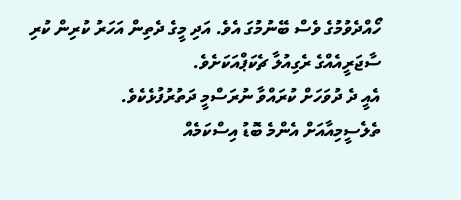ހޯއްދެވުމުގެ ވެސް ބޭނުމުގަ އެވެ. އަދި މީގެ ދެތިން އަހަރު ކުރިން ކުރި ސާޖަރީއެއްގެ ރެގިއުލާ ޗެކަޕްއަކަށެވެ.
އެއީ ދެ ދުވަހަށް ކުރައްވާ ނުރަސްމީ ދަތުރުފުޅެކެވެ.
ތެލެސީމިއާއަށް އެންމެ ބޮޑު އިސްކަމެއް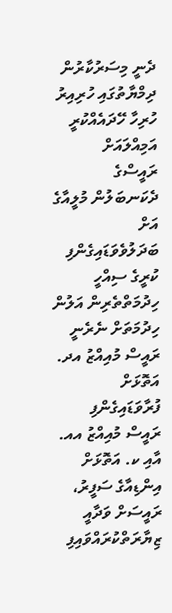ދެނީ މިސަރުކާރުން
ދިމްޔާތުގައި ހުރިއިރު ހުރިހާ ހޭދައެއްކުރީ އަމިއްލައަށް
ރައީސްގެ ދެކަނބަލުން މުލީއާގެ އަށް ބަދަލުވެވަޑައިގެންފި
ކުރީގެ ސިއްހީ ހިދުމަތްތެރިން އަލުން ހިދުމަތަށް ނެރެނީ
ރައީސް މުއިއްޒު އދ. އަތޮޅަށް ފުރާވަޑައިގެންފި
ރައީސް މުއިއްޒު އއ. އާއި ކ. އަތޮޅަށް
އިންޑިއާގެ ސަފީރު، ރައީސަށް ވަދާއީ ޒިޔާރަތްކުރައްވައިފި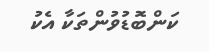ކަންބޮޑުވުންތަކާ އެކު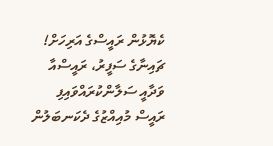ކެޔޮޅުން ރައީސްގެ އަރިހަށް!
ޗައިނާގެ ސަފީރު، ރައީސްއާ ވަދާއީ ސަލާންކުރައްވައިފި
ރައީސް މުއިއްޒުގެ ދެކަނބަލުން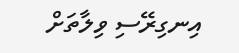އިނގިރޭސި ވިލާތަށް